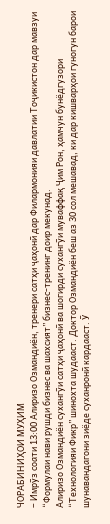ЧОРАБИНИҲОИ МУҲИМ
– Имрӯз соати 13:00 Алиризо Озмандиён, тренери сатҳи ҷаҳонӣ дар Филармонияи давлатии Тоҷикистон дар мавзуи “Формулаи нави рушди бизнес ва шахсият” бизнес-тренинг доир мекунад.
Алиризо Озмандиён сухангӯи сатҳи ҷаҳонӣ ва шогирди сухангӯи муваффақ Ҷим Рон, ҳамчун бунёдгузори “Технологияи Фикр” шинохта шудааст. Доктор Озмандиён беш аз 30 сол мешавад, ки дар кишварҳои гуногун барои шунавандагони зиёде суханронӣ кардааст. Ӯ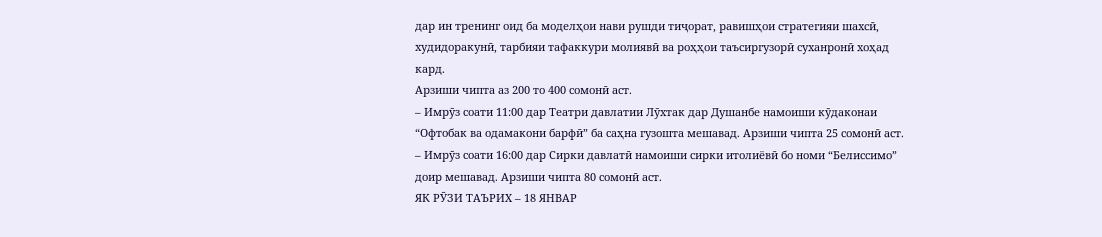дар ин тренинг оид ба моделҳои нави рушди тиҷорат, равишҳои стратегияи шахсӣ, худидоракунӣ, тарбияи тафаккури молиявӣ ва роҳҳои таъсиргузорӣ суханронӣ хоҳад кард.
Арзиши чипта аз 200 то 400 сомонӣ аст.
– Имрӯз соати 11:00 дар Театри давлатии Лӯхтак дар Душанбе намоиши кӯдаконаи “Офтобак ва одамакони барфӣ” ба саҳна гузошта мешавад. Арзиши чипта 25 сомонӣ аст.
– Имрӯз соати 16:00 дар Сирки давлатӣ намоиши сирки итолиёвӣ бо номи “Белиссимо” доир мешавад. Арзиши чипта 80 сомонӣ аст.
ЯК РӮЗИ ТАЪРИХ – 18 ЯНВАР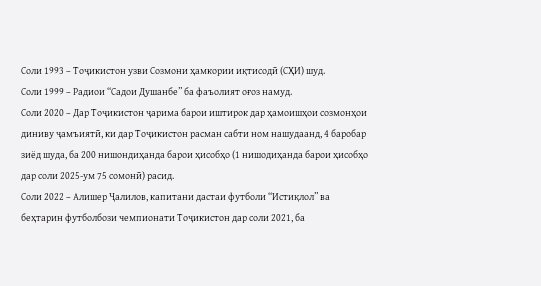Соли 1993 – Тоҷикистон узви Созмони ҳамкории иқтисодӣ (СҲИ) шуд.
Соли 1999 – Радиои “Садои Душанбе” ба фаъолият оғоз намуд.
Соли 2020 – Дар Тоҷикистон ҷарима барои иштирок дар ҳамоишҳои созмонҳои диниву ҷамъиятӣ, ки дар Тоҷикистон расман сабти ном нашудаанд, 4 баробар зиёд шуда, ба 200 нишондиҳанда барои ҳисобҳо (1 нишодиҳанда барои ҳисобҳо дар соли 2025-ум 75 сомонӣ) расид.
Соли 2022 – Алишер Ҷалилов, капитани дастаи футболи “Истиқлол” ва беҳтарин футболбози чемпионати Тоҷикистон дар соли 2021, ба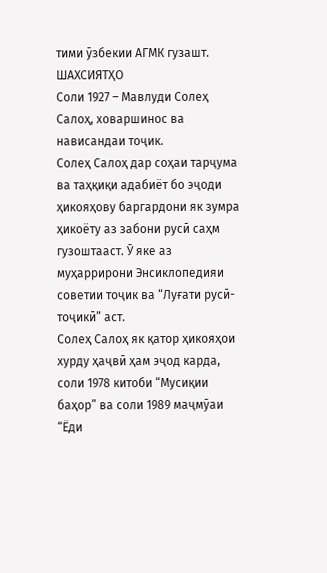тими ӯзбекии АГМК гузашт.
ШАХСИЯТҲО
Соли 1927 – Мавлуди Солеҳ Салоҳ, ховаршинос ва нависандаи тоҷик.
Солеҳ Салоҳ дар соҳаи тарҷума ва таҳқиқи адабиёт бо эҷоди ҳикояҳову баргардони як зумра ҳикоёту аз забони русӣ саҳм гузоштааст. Ӯ яке аз муҳаррирони Энсиклопедияи советии тоҷик ва “Луғати русӣ-тоҷикӣ” аст.
Солеҳ Салоҳ як қатор ҳикояҳои хурду ҳаҷвӣ ҳам эҷод карда, соли 1978 китоби “Мусиқии баҳор” ва соли 1989 маҷмӯаи “Ёди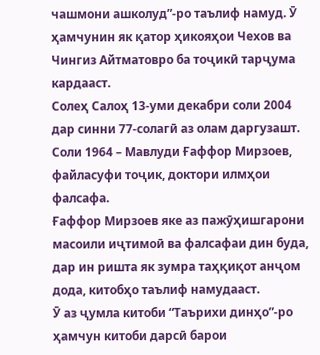чашмони ашколуд”-ро таълиф намуд. Ӯ ҳамчунин як қатор ҳикояҳои Чехов ва Чингиз Айтматовро ба тоҷикӣ тарҷума кардааст.
Солеҳ Салоҳ 13-уми декабри соли 2004 дар синни 77-солагӣ аз олам даргузашт.
Соли 1964 – Мавлуди Ғаффор Мирзоев, файласуфи тоҷик, доктори илмҳои фалсафа.
Ғаффор Мирзоев яке аз пажӯҳишгарони масоили иҷтимоӣ ва фалсафаи дин буда, дар ин ришта як зумра таҳқиқот анҷом дода, китобҳо таълиф намудааст.
Ӯ аз ҷумла китоби “Таърихи динҳо”-ро ҳамчун китоби дарсӣ барои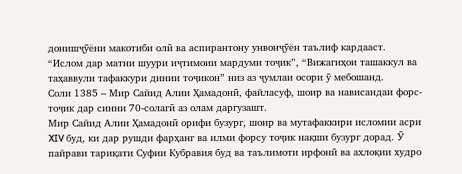донишҷӯёни макотиби олӣ ва аспирантону унвонҷӯён таълиф кардааст.
“Ислом дар матни шуури иҷтимоии мардуми тоҷик”, “Вижагиҳои ташаккул ва таҳаввули тафаккури динии тоҷикон” низ аз ҷумлаи осори ӯ мебошанд.
Соли 1385 – Мир Сайид Алии Ҳамадонӣ, файласуф, шоир ва нависандаи форс-тоҷик дар синни 70-солагӣ аз олам даргузашт.
Мир Сайид Алии Ҳамадонӣ орифи бузург, шоир ва мутафаккири исломии асри XIV буд, ки дар рушди фарҳанг ва илми форсу тоҷик нақши бузург дорад. Ӯ пайрави тариқати Суфии Кубравия буд ва таълимоти ирфонӣ ва ахлоқии худро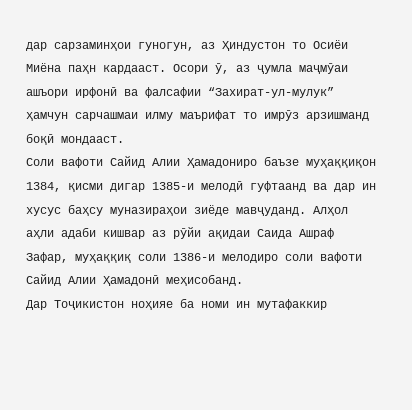дар сарзаминҳои гуногун, аз Ҳиндустон то Осиёи Миёна паҳн кардааст. Осори ӯ, аз ҷумла маҷмӯаи ашъори ирфонӣ ва фалсафии “Захират-ул-мулук” ҳамчун сарчашмаи илму маърифат то имрӯз арзишманд боқӣ мондааст.
Соли вафоти Сайид Алии Ҳамадониро баъзе муҳаққиқон 1384, қисми дигар 1385-и мелодӣ гуфтаанд ва дар ин хусус баҳсу муназираҳои зиёде мавҷуданд. Алҳол аҳли адаби кишвар аз рӯйи ақидаи Саида Ашраф Зафар, муҳаққиқ соли 1386-и мелодиро соли вафоти Сайид Алии Ҳамадонӣ меҳисобанд.
Дар Тоҷикистон ноҳияе ба номи ин мутафаккир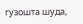гузошта шуда,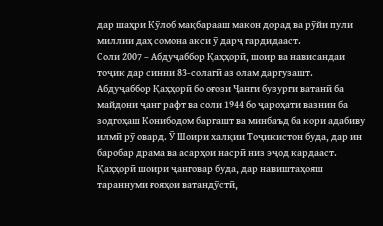дар шаҳри Кӯлоб мақбарааш макон дорад ва рӯйи пули миллии даҳ сомона акси ӯ дарҷ гардидааст.
Соли 2007 – Абдуҷаббор Қаҳҳорӣ, шоир ва нависандаи тоҷик дар синни 83-солагӣ аз олам даргузашт.
Абдуҷаббор Қаҳҳорӣ бо оғози Ҷанги бузурги ватанӣ ба майдони ҷанг рафт ва соли 1944 бо ҷароҳати вазнин ба зодгоҳаш Конибодом баргашт ва минбаъд ба кори адабиву илмӣ рӯ овард. Ӯ Шоири халқии Тоҷикистон буда, дар ин баробар драма ва асарҳои насрӣ низ эҷод кардааст.
Қаҳҳорӣ шоири ҷанговар буда, дар навиштаҳояш тараннуми ғояҳои ватандӯстӣ,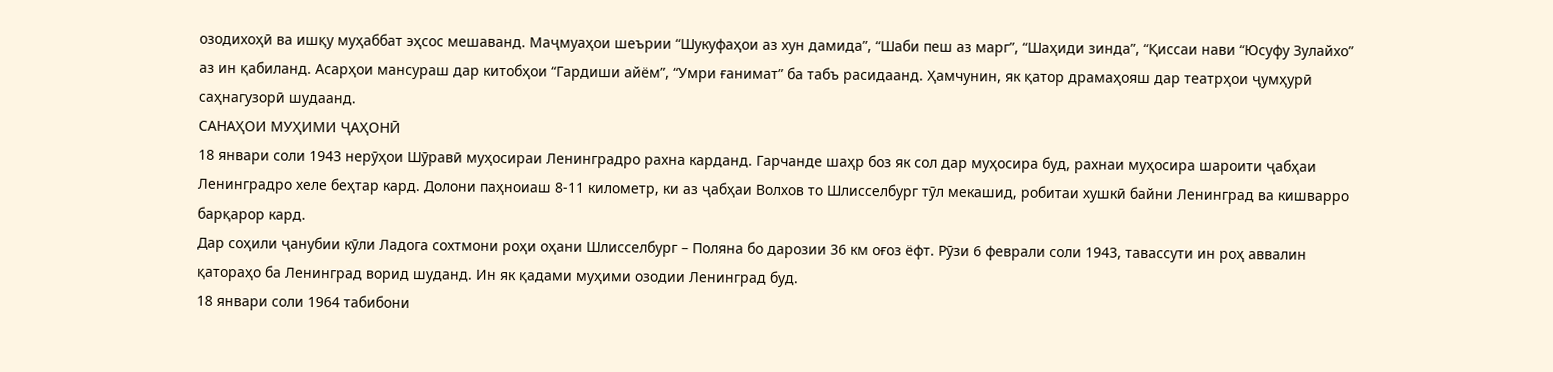озодихоҳӣ ва ишқу муҳаббат эҳсос мешаванд. Маҷмуаҳои шеърии “Шукуфаҳои аз хун дамида”, “Шаби пеш аз марг”, “Шаҳиди зинда”, “Қиссаи нави “Юсуфу Зулайхо” аз ин қабиланд. Асарҳои мансураш дар китобҳои “Гардиши айём”, “Умри ғанимат” ба табъ расидаанд. Ҳамчунин, як қатор драмаҳояш дар театрҳои ҷумҳурӣ саҳнагузорӣ шудаанд.
САНАҲОИ МУҲИМИ ҶАҲОНӢ
18 январи соли 1943 нерӯҳои Шӯравӣ муҳосираи Ленинградро рахна карданд. Гарчанде шаҳр боз як сол дар муҳосира буд, рахнаи муҳосира шароити ҷабҳаи Ленинградро хеле беҳтар кард. Долони паҳноиаш 8-11 километр, ки аз ҷабҳаи Волхов то Шлисселбург тӯл мекашид, робитаи хушкӣ байни Ленинград ва кишварро барқарор кард.
Дар соҳили ҷанубии кӯли Ладога сохтмони роҳи оҳани Шлисселбург – Поляна бо дарозии 36 км оғоз ёфт. Рӯзи 6 феврали соли 1943, тавассути ин роҳ аввалин қатораҳо ба Ленинград ворид шуданд. Ин як қадами муҳими озодии Ленинград буд.
18 январи соли 1964 табибони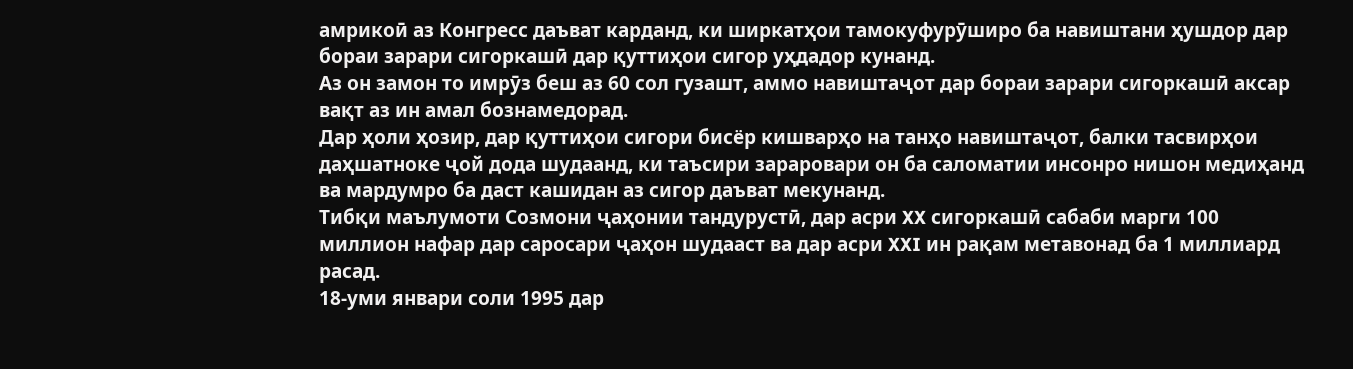амрикоӣ аз Конгресс даъват карданд, ки ширкатҳои тамокуфурӯширо ба навиштани ҳушдор дар бораи зарари сигоркашӣ дар қуттиҳои сигор уҳдадор кунанд.
Аз он замон то имрӯз беш аз 60 сол гузашт, аммо навиштаҷот дар бораи зарари сигоркашӣ аксар вақт аз ин амал бознамедорад.
Дар ҳоли ҳозир, дар қуттиҳои сигори бисёр кишварҳо на танҳо навиштаҷот, балки тасвирҳои даҳшатноке ҷой дода шудаанд, ки таъсири зараровари он ба саломатии инсонро нишон медиҳанд ва мардумро ба даст кашидан аз сигор даъват мекунанд.
Тибқи маълумоти Созмони ҷаҳонии тандурустӣ, дар асри XX сигоркашӣ сабаби марги 100 миллион нафар дар саросари ҷаҳон шудааст ва дар асри XXI ин рақам метавонад ба 1 миллиард расад.
18-уми январи соли 1995 дар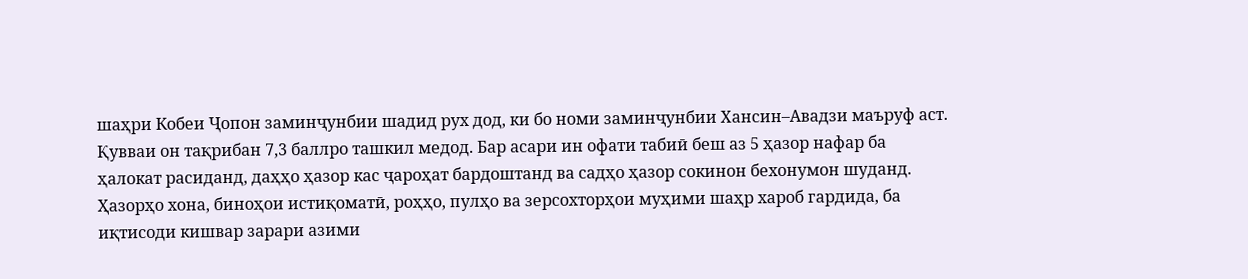шаҳри Кобеи Ҷопон заминҷунбии шадид рух дод, ки бо номи заминҷунбии Хансин–Авадзи маъруф аст. Қувваи он тақрибан 7,3 баллро ташкил медод. Бар асари ин офати табиӣ беш аз 5 ҳазор нафар ба ҳалокат расиданд, даҳҳо ҳазор кас ҷароҳат бардоштанд ва садҳо ҳазор сокинон бехонумон шуданд. Ҳазорҳо хона, биноҳои истиқоматӣ, роҳҳо, пулҳо ва зерсохторҳои муҳими шаҳр хароб гардида, ба иқтисоди кишвар зарари азими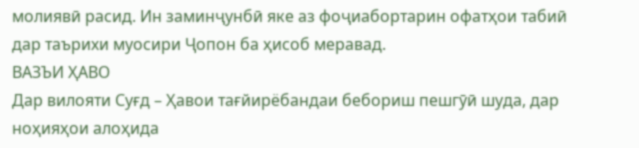молиявӣ расид. Ин заминҷунбӣ яке аз фоҷиабортарин офатҳои табиӣ дар таърихи муосири Ҷопон ба ҳисоб меравад.
ВАЗЪИ ҲАВО
Дар вилояти Суғд – Ҳавои тағйирёбандаи бебориш пешгӯӣ шуда, дар ноҳияҳои алоҳида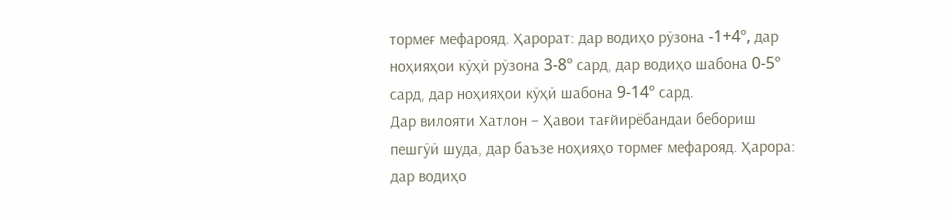тормеғ мефарояд. Ҳарорат: дар водиҳо рӯзона -1+4º, дар ноҳияҳои кӯҳӣ рӯзона 3-8º сард, дар водиҳо шабона 0-5º сард, дар ноҳияҳои кӯҳӣ шабона 9-14º сард.
Дар вилояти Хатлон – Ҳавои тағйирёбандаи бебориш пешгӯӣ шуда, дар баъзе ноҳияҳо тормеғ мефарояд. Ҳарора: дар водиҳо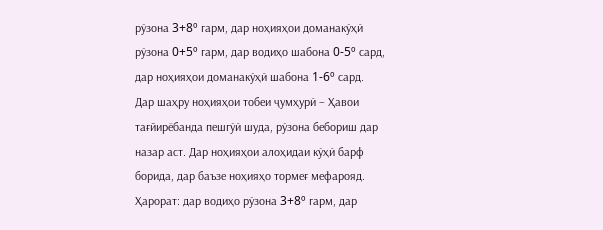рӯзона 3+8º гарм, дар ноҳияҳои доманакӯҳӣ рӯзона 0+5º гарм, дар водиҳо шабона 0-5º сард, дар ноҳияҳои доманакӯҳӣ шабона 1-6º сард.
Дар шаҳру ноҳияҳои тобеи ҷумҳурӣ – Ҳавои тағйирёбанда пешгӯӣ шуда, рӯзона бебориш дар назар аст. Дар ноҳияҳои алоҳидаи кӯҳӣ барф борида, дар баъзе ноҳияҳо тормеғ мефарояд. Ҳарорат: дар водиҳо рӯзона 3+8º гарм, дар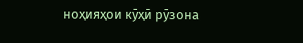ноҳияҳои кӯҳӣ рӯзона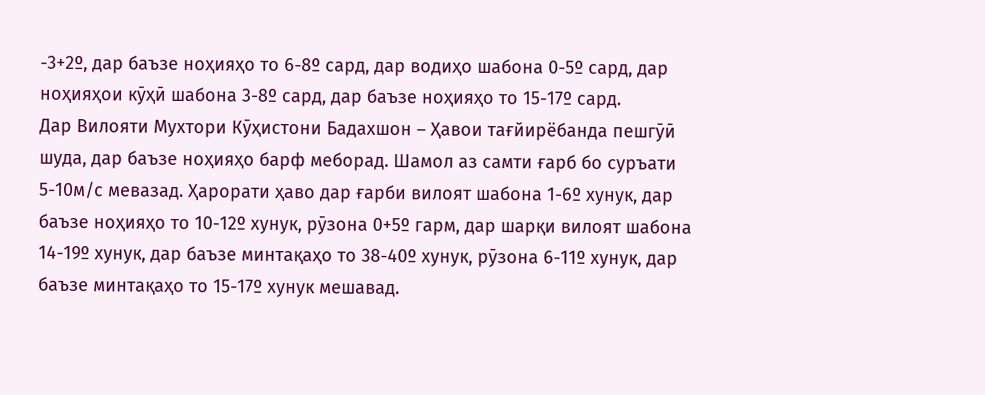-3+2º, дар баъзе ноҳияҳо то 6-8º сард, дар водиҳо шабона 0-5º сард, дар ноҳияҳои кӯҳӣ шабона 3-8º сард, дар баъзе ноҳияҳо то 15-17º сард.
Дар Вилояти Мухтори Кӯҳистони Бадахшон – Ҳавои тағйирёбанда пешгӯӣ шуда, дар баъзе ноҳияҳо барф меборад. Шамол аз самти ғарб бо суръати 5-10м/с мевазад. Ҳарорати ҳаво дар ғарби вилоят шабона 1-6º хунук, дар баъзе ноҳияҳо то 10-12º хунук, рӯзона 0+5º гарм, дар шарқи вилоят шабона 14-19º хунук, дар баъзе минтақаҳо то 38-40º хунук, рӯзона 6-11º хунук, дар баъзе минтақаҳо то 15-17º хунук мешавад.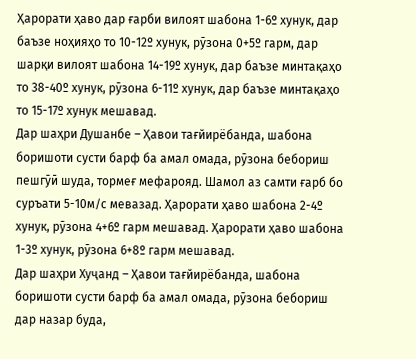Ҳарорати ҳаво дар ғарби вилоят шабона 1-6º хунук, дар баъзе ноҳияҳо то 10-12º хунук, рӯзона 0+5º гарм, дар шарқи вилоят шабона 14-19º хунук, дар баъзе минтақаҳо то 38-40º хунук, рӯзона 6-11º хунук, дар баъзе минтақаҳо то 15-17º хунук мешавад.
Дар шаҳри Душанбе – Ҳавои тағйирёбанда, шабона боришоти сусти барф ба амал омада, рӯзона бебориш пешгӯӣ шуда, тормеғ мефарояд. Шамол аз самти ғарб бо суръати 5-10м/с мевазад. Ҳарорати ҳаво шабона 2-4º хунук, рӯзона 4+6º гарм мешавад. Ҳарорати ҳаво шабона 1-3º хунук, рӯзона 6+8º гарм мешавад.
Дар шаҳри Хуҷанд – Ҳавои тағйирёбанда, шабона боришоти сусти барф ба амал омада, рӯзона бебориш дар назар буда,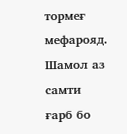тормеғ мефарояд. Шамол аз самти ғарб бо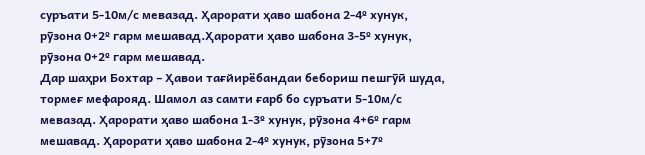суръати 5-10м/с мевазад. Ҳарорати ҳаво шабона 2-4º хунук, рӯзона 0+2º гарм мешавад.Ҳарорати ҳаво шабона 3-5º хунук, рӯзона 0+2º гарм мешавад.
Дар шаҳри Бохтар – Ҳавои тағйирёбандаи бебориш пешгӯӣ шуда, тормеғ мефарояд. Шамол аз самти ғарб бо суръати 5-10м/с мевазад. Ҳарорати ҳаво шабона 1-3º хунук, рӯзона 4+6º гарм мешавад. Ҳарорати ҳаво шабона 2-4º хунук, рӯзона 5+7º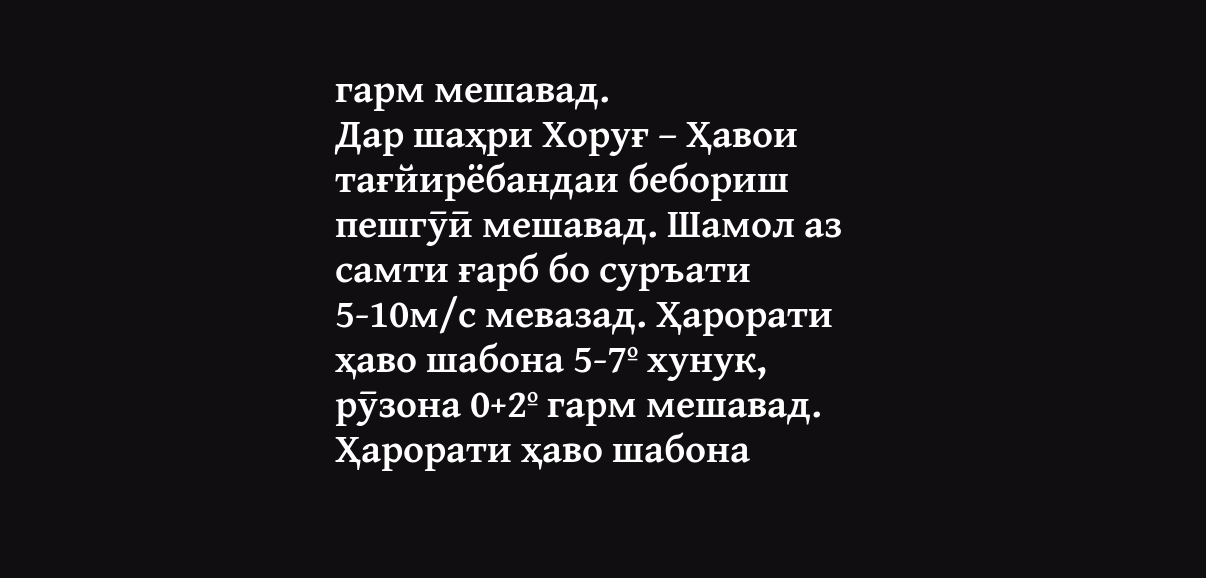гарм мешавад.
Дар шаҳри Хоруғ – Ҳавои тағйирёбандаи бебориш пешгӯӣ мешавад. Шамол аз самти ғарб бо суръати 5-10м/с мевазад. Ҳарорати ҳаво шабона 5-7º хунук, рӯзона 0+2º гарм мешавад. Ҳарорати ҳаво шабона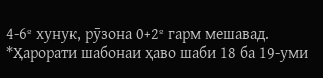4-6º хунук, рӯзона 0+2º гарм мешавад.
*Ҳарорати шабонаи ҳаво шаби 18 ба 19-уми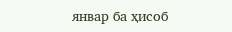январ ба ҳисоб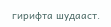гирифта шудааст.